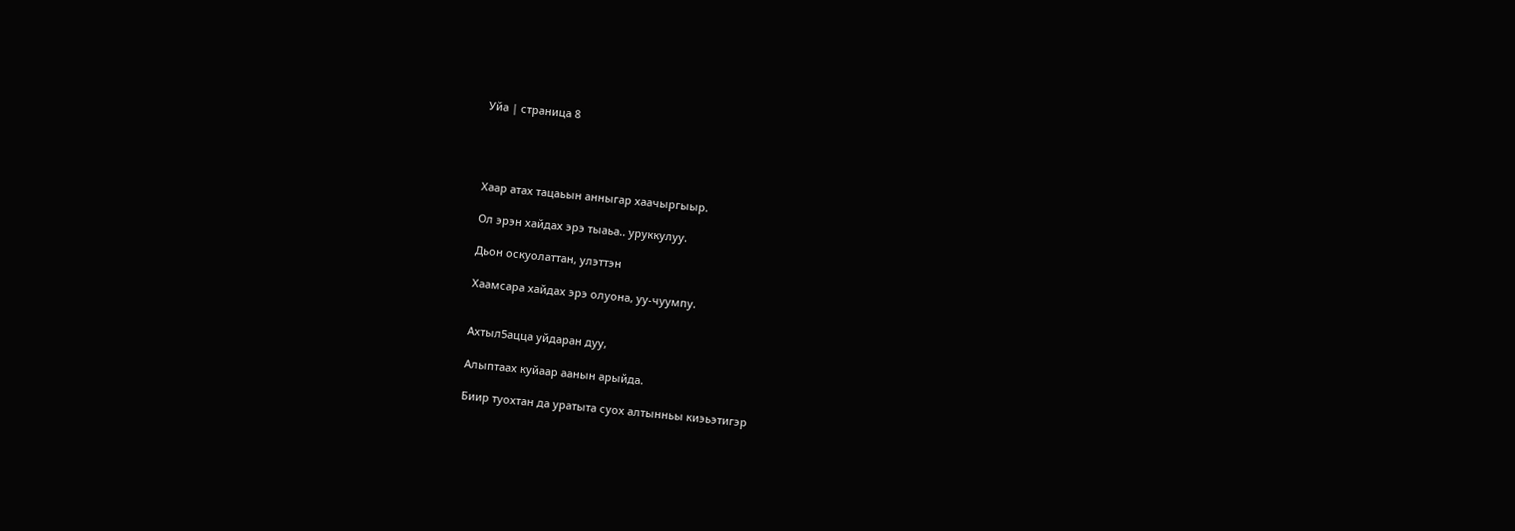Уйа | страница 8




Хаар атах тацаьын анныгар хаачыргыыр.

Ол эрэн хайдах эрэ тыаьа.. уруккулуу.

Дьон оскуолаттан, улэттэн

Хаамсара хайдах эрэ олуона, уу-чуумпу.


Ахтыл5ацца уйдаран дуу,

Алыптаах куйаар аанын арыйда.

Биир туохтан да уратыта суох алтынньы киэьэтигэр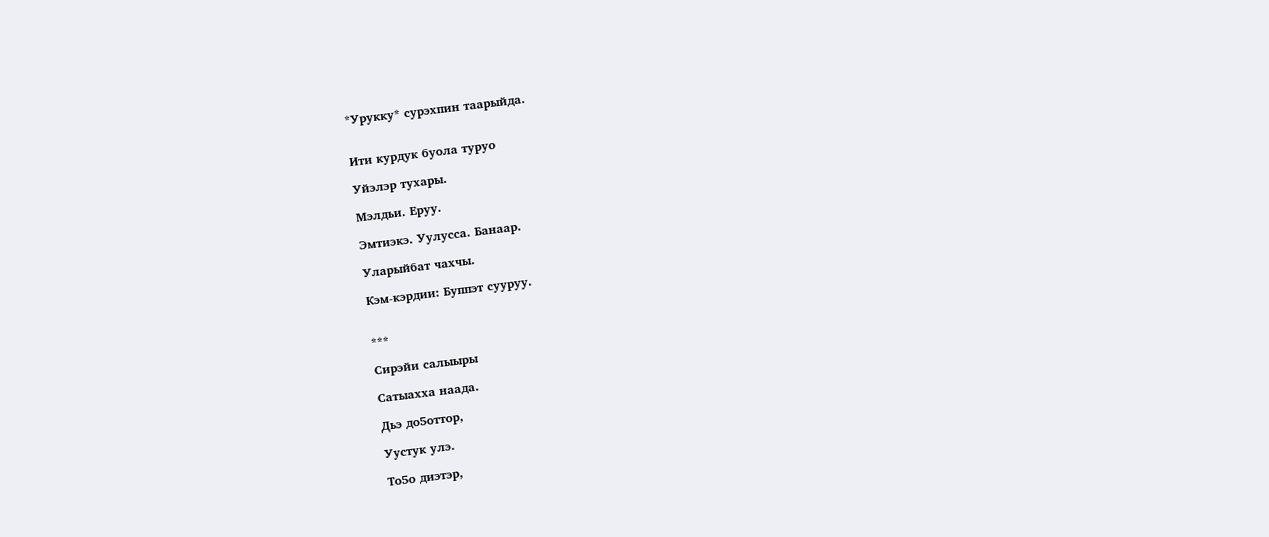*Урукку* сурэхпин таарыйда.


Ити курдук буола туруо

Уйэлэр тухары.

Мэлдьи. Еруу.

Эмтиэкэ. Уулусса. Банаар.

Уларыйбат чахчы.

Кэм-кэрдии: Буппэт сууруу.


***

Сирэйи салыыры

Сатыахха наада.

Дьэ до5оттор,

Уустук улэ.

То5о диэтэр,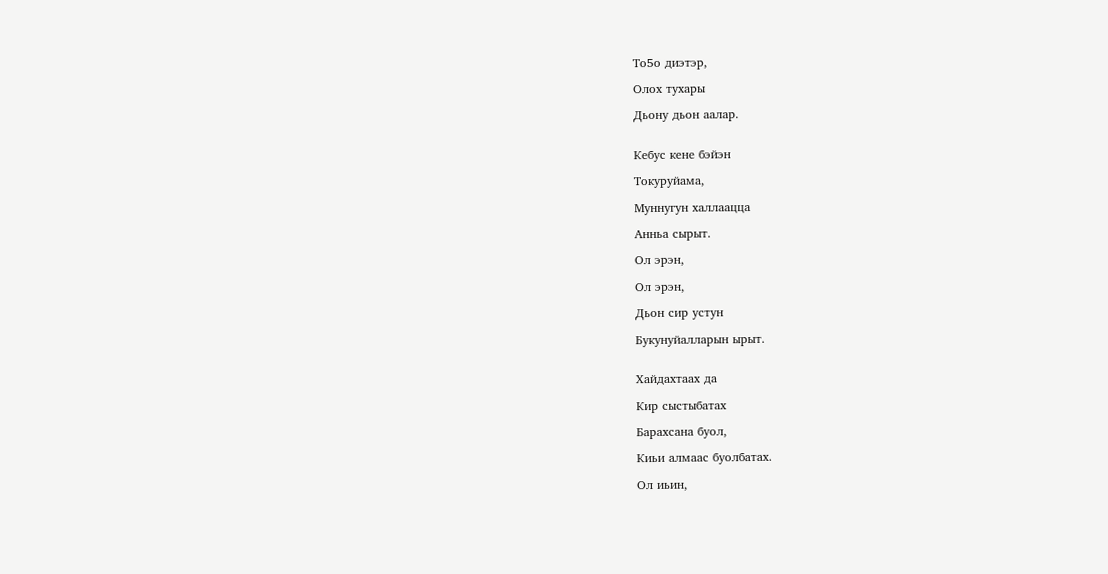То5о диэтэр,

Олох тухары

Дьону дьон аалар.


Кебус кене бэйэн

Токуруйама,

Муннугун халлаацца

Анньа сырыт.

Ол эрэн,

Ол эрэн,

Дьон сир устун

Букунуйалларын ырыт.


Хайдахтаах да

Кир сыстыбатах

Барахсана буол,

Киьи алмаас буолбатах.

Ол иьин,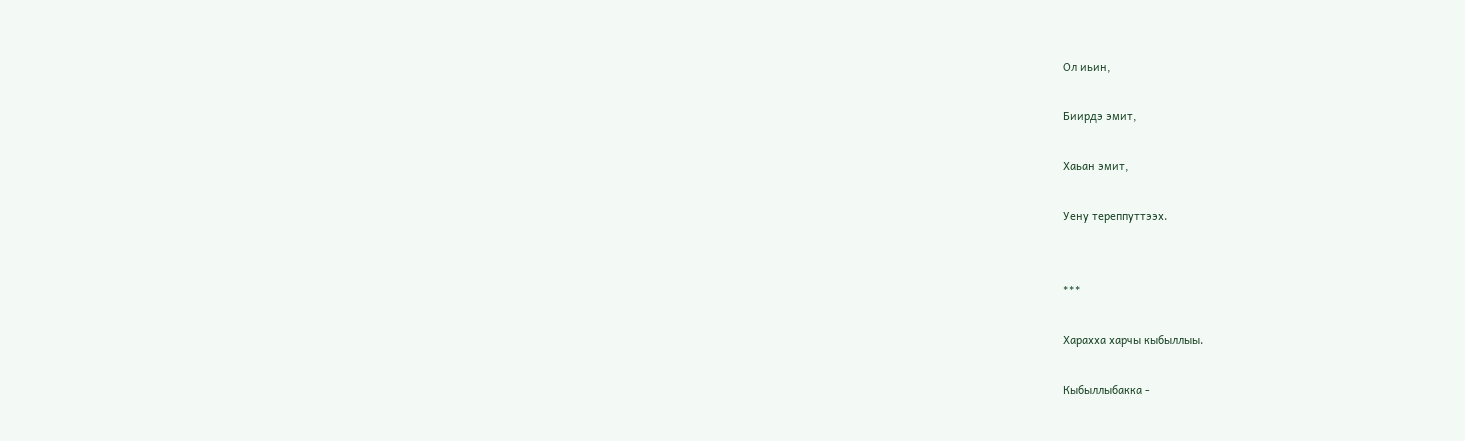Ол иьин,

Биирдэ эмит,

Хаьан эмит,

Уену тереппуттээх.


***

Харахха харчы кыбыллыы.

Кыбыллыбакка -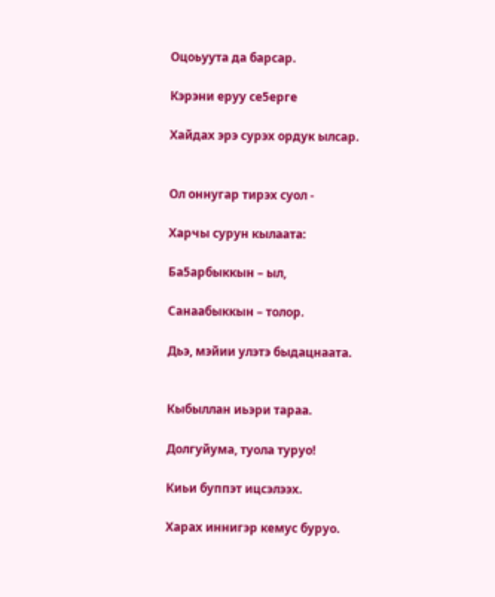Оцоьуута да барсар.

Кэрэни еруу се5ерге

Хайдах эрэ сурэх ордук ылсар.


Ол оннугар тирэх суол -

Харчы сурун кылаата:

Ба5арбыккын – ыл,

Санаабыккын – толор.

Дьэ, мэйии улэтэ быдацнаата.


Кыбыллан иьэри тараа.

Долгуйума, туола туруо!

Киьи буппэт ицсэлээх.

Харах иннигэр кемус буруо.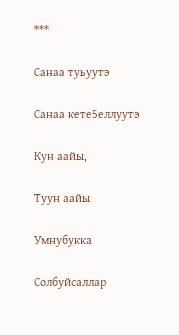***

Санаа туьуутэ

Санаа кете5еллуутэ

Кун аайы,

Туун аайы

Умнубукка

Солбуйсаллар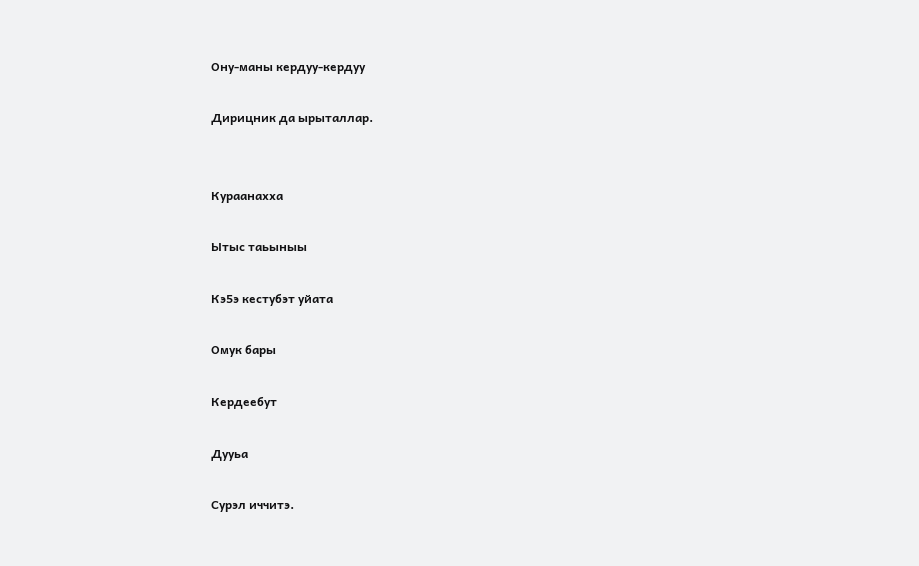Ону-маны кердуу-кердуу

Дирицник да ырыталлар.


Кураанахха

Ытыс таьыныы

Кэ5э кестубэт уйата

Омук бары

Кердеебут

Дууьа

Сурэл иччитэ.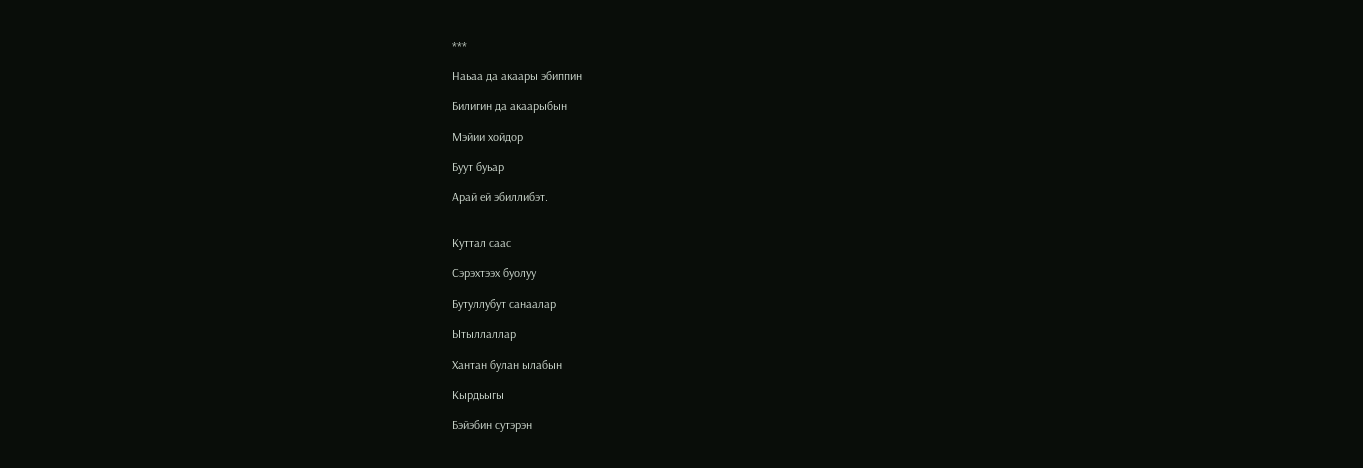***

Наьаа да акаары эбиппин

Билигин да акаарыбын

Мэйии хойдор

Буут буьар

Арай ей эбиллибэт.


Куттал саас

Сэрэхтээх буолуу

Бутуллубут санаалар

Ытыллаллар

Хантан булан ылабын

Кырдьыгы

Бэйэбин сутэрэн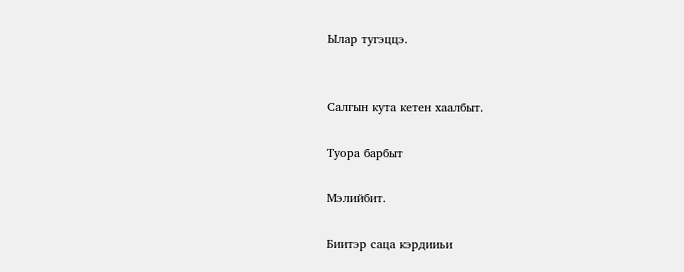Ылар тугэццэ.


Салгын кута кетен хаалбыт.

Туора барбыт

Мэлийбит.

Биитэр саца кэрдииьи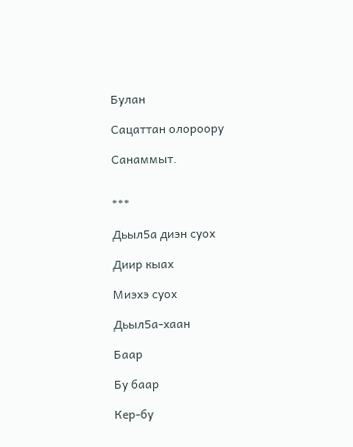Булан

Сацаттан олороору

Санаммыт.


***

Дьыл5а диэн суох

Диир кыах

Миэхэ суох

Дьыл5а-хаан

Баар

Бу баар

Кер-бу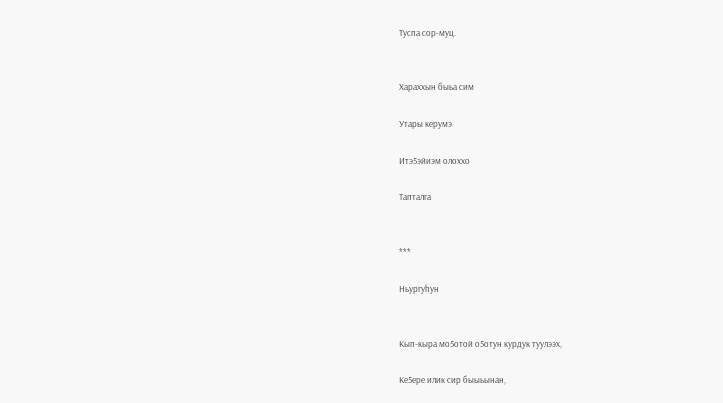Туспа сор-муц.


Хараххын быьа сим

Утары керумэ

Итэ5эйиэм олоххо

Тапталга


***

Ньургуhун


Кып-кыра мо5отой о5отун курдук туулээх,

Ке5ере илик сир быыьынан,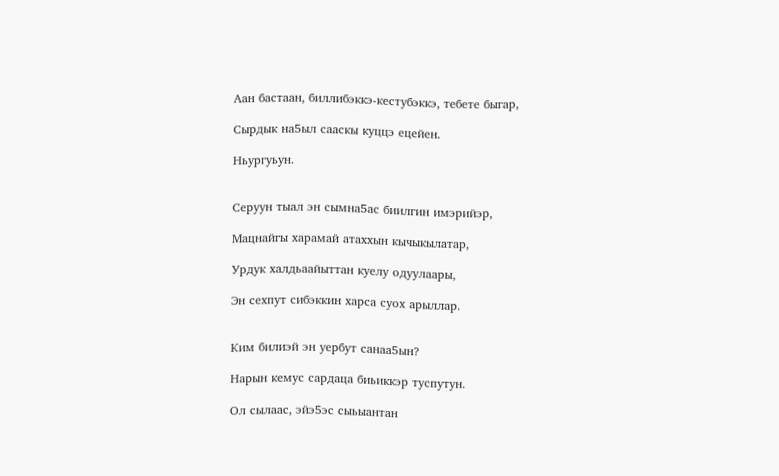Аан бастаан, биллибэккэ-кестубэккэ, тебете быгар,

Сырдык на5ыл сааскы куццэ ецейен.

Ньургуьун.


Серуун тыал эн сымна5ас биилгин имэрийэр,

Мацнайгы харамай атаххын кычыкылатар,

Урдук халдьаайыттан куелу одуулаары,

Эн сехпут сибэккин харса суох арыллар.


Ким билиэй эн уербут санаа5ын?

Нарын кемус сардаца биьиккэр туспутун.

Ол сылаас, эйэ5эс сыьыантан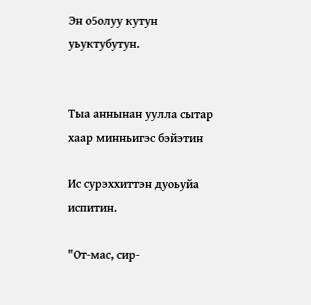Эн о5олуу кутун уьуктубутун.


Тыа аннынан уулла сытар хаар минньигэс бэйэтин

Ис сурэххиттэн дуоьуйа испитин.

"От-мас, сир-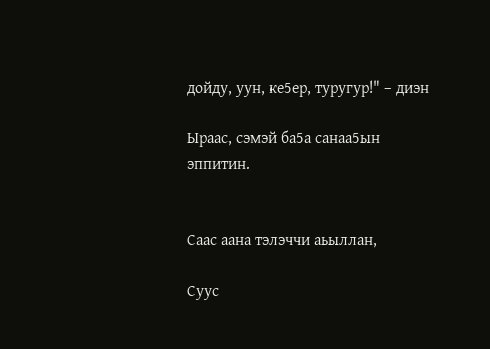дойду, уун, ке5ер, туругур!" – диэн

Ыраас, сэмэй ба5а санаа5ын эппитин.


Саас аана тэлэччи аьыллан,

Суус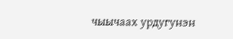чыычаах урдугунэн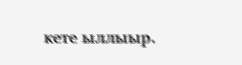кете ыллыыр.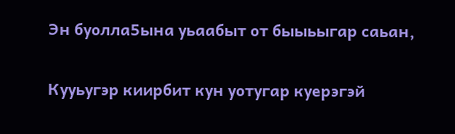Эн буолла5ына уьаабыт от быыьыгар саьан,

Кууьугэр киирбит кун уотугар куерэгэй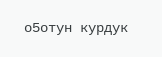о5отун курдук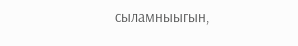сыламныыгын,